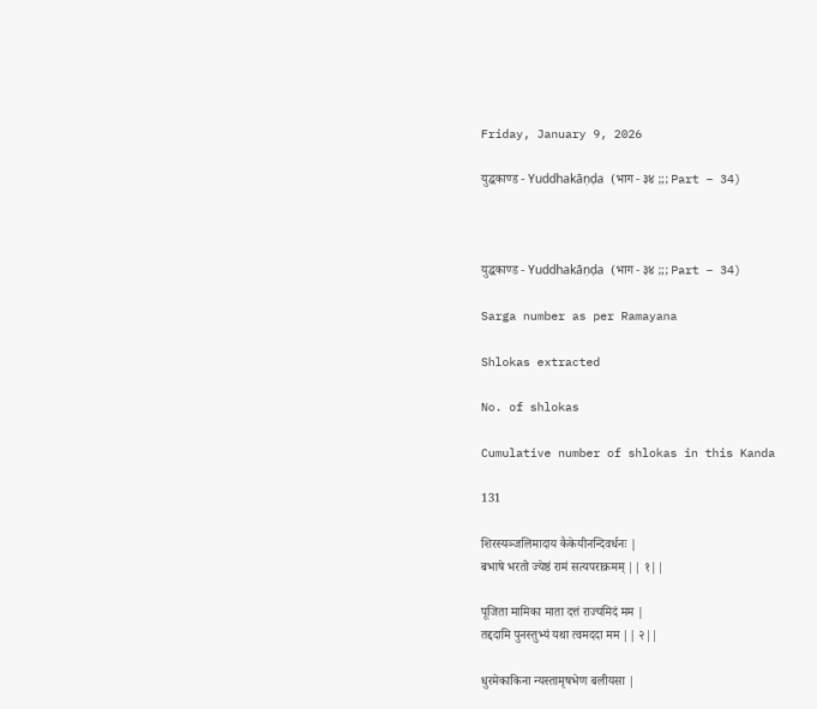Friday, January 9, 2026

युद्धकाण्ड - Yuddhakāṇḍa (भाग - ३४ ;;; Part – 34)



युद्धकाण्ड - Yuddhakāṇḍa (भाग - ३४ ;;; Part – 34)

Sarga number as per Ramayana

Shlokas extracted

No. of shlokas

Cumulative number of shlokas in this Kanda

131

शिरस्यञ्जलिमादाय कैकेयीनन्दिवर्धनः |
बभाषे भरतो ज्येष्ठं रामं सत्यपराक्रमम् || १||

पूजिता मामिका माता दत्तं राज्यमिदं मम |
तद्ददामि पुनस्तुभ्यं यथा त्वमददा मम || २||

धुरमेकाकिना न्यस्तामृषभेण बलीयसा |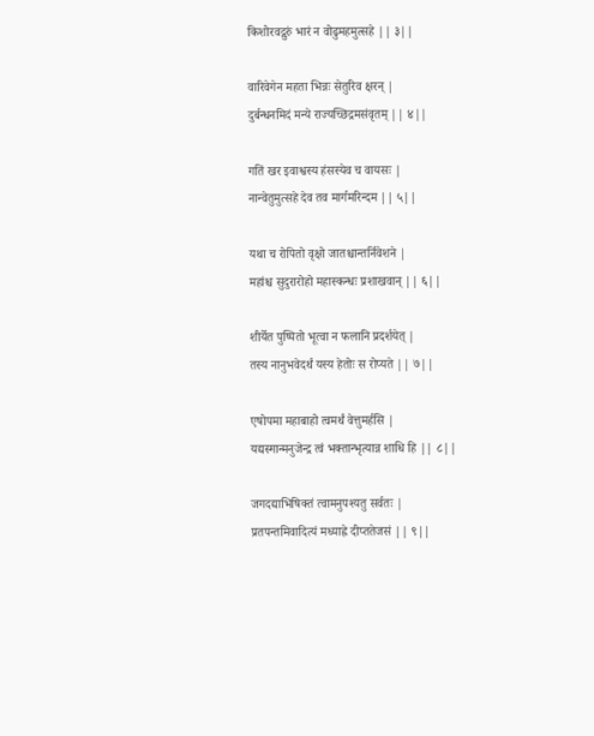किशोरवद्गुरुं भारं न वोढुमहमुत्सहे || ३||

वारिवेगेन महता भिन्नः सेतुरिव क्षरन् |
दुर्बन्धनमिदं मन्ये राज्यच्छिद्रमसंवृतम् || ४||

गतिं खर इवाश्वस्य हंसस्येव च वायसः |
नान्वेतुमुत्सहे देव तव मार्गमरिन्दम || ५||

यथा च रोपितो वृक्षो जातश्चान्तर्निवेशने |
महांश्च सुदुरारोहो महास्कन्धः प्रशाखवान् || ६||

शीर्येत पुष्पितो भूत्वा न फलानि प्रदर्शयेत् |
तस्य नानुभवेदर्थं यस्य हेतोः स रोप्यते || ७||

एषोपमा महाबाहो त्वमर्थं वेत्तुमर्हसि |
यद्यस्मान्मनुजेन्द्र त्वं भक्तान्भृत्यान्न शाधि हि || ८||

जगदद्याभिषिक्तं त्वामनुपश्यतु सर्वतः |
प्रतपन्तमिवादित्यं मध्याह्ने दीप्ततेजसं || ९||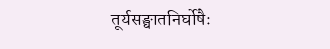तूर्यसङ्घातनिर्घोषैः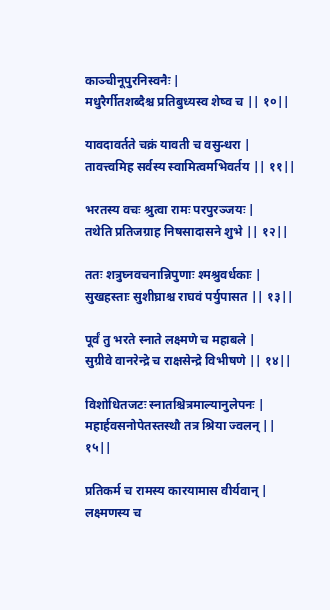काञ्चीनूपुरनिस्वनैः |
मधुरैर्गीतशब्दैश्च प्रतिबुध्यस्व शेष्व च || १०||

यावदावर्तते चक्रं यावती च वसुन्धरा |
तावत्त्वमिह सर्वस्य स्वामित्वमभिवर्तय || ११||

भरतस्य वचः श्रुत्वा रामः परपुरञ्जयः |
तथेति प्रतिजग्राह निषसादासने शुभे || १२||

ततः शत्रुघ्नवचनान्निपुणाः श्मश्रुवर्धकाः |
सुखहस्ताः सुशीघ्राश्च राघवं पर्युपासत || १३||

पूर्वं तु भरते स्नाते लक्ष्मणे च महाबले |
सुग्रीवे वानरेन्द्रे च राक्षसेन्द्रे विभीषणे || १४||

विशोधितजटः स्नातश्चित्रमाल्यानुलेपनः |
महार्हवसनोपेतस्तस्थौ तत्र श्रिया ज्वलन् || १५||

प्रतिकर्म च रामस्य कारयामास वीर्यवान् |
लक्ष्मणस्य च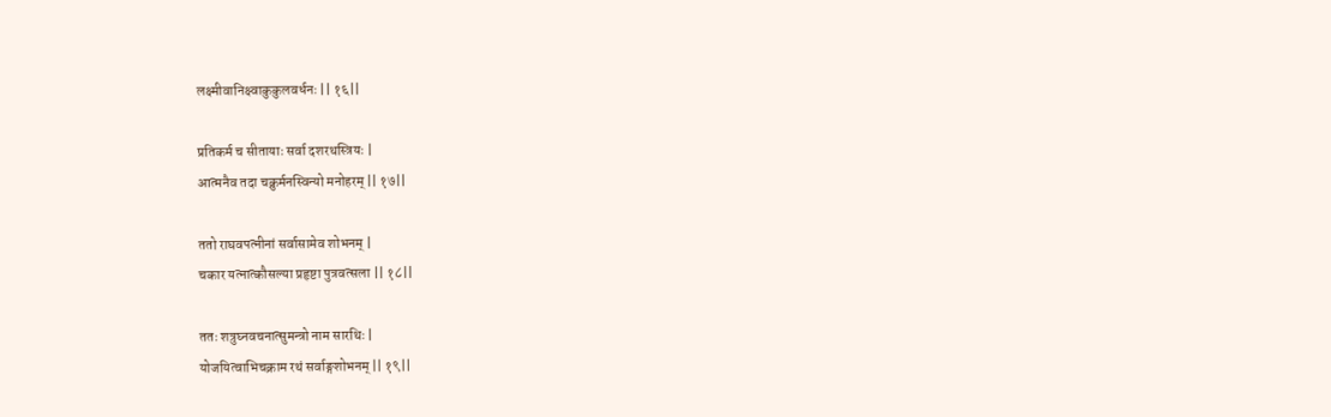लक्ष्मीवानिक्ष्वाकुकुलवर्धनः || १६||

प्रतिकर्म च सीतायाः सर्वा दशरथस्त्रियः |
आत्मनैव तदा चक्रुर्मनस्विन्यो मनोहरम् || १७||

ततो राघवपत्नीनां सर्वासामेव शोभनम् |
चकार यत्नात्कौसल्या प्रहृष्टा पुत्रवत्सला || १८||

ततः शत्रुघ्नवचनात्सुमन्त्रो नाम सारथिः |
योजयित्वाभिचक्राम रथं सर्वाङ्गशोभनम् || १९||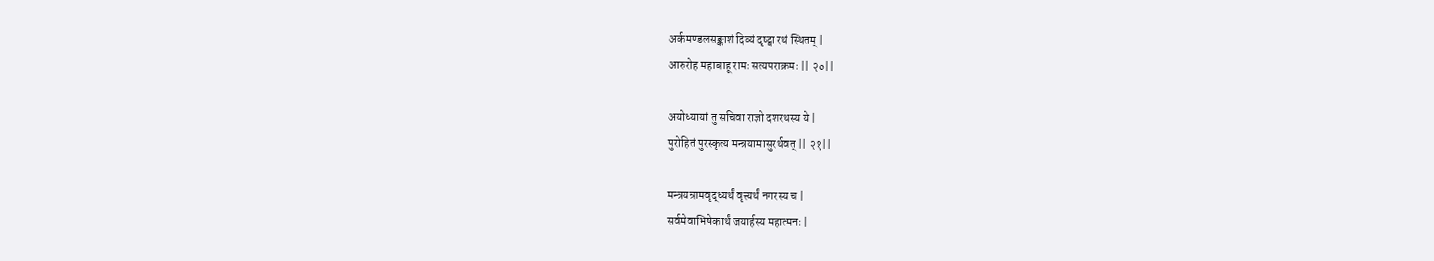अर्कमण्डलसङ्काशं दिव्यं दृष्ट्वा रथं स्थितम् |
आरुरोह महाबाहू रामः सत्यपराक्रमः || २०||

अयोध्यायां तु सचिवा राज्ञो दशरथस्य ये |
पुरोहितं पुरस्कृत्य मन्त्रयामासुरर्थवत् || २१||

मन्त्रयन्रामवृद्ध्यर्थं वृत्त्यर्थं नगरस्य च |
सर्वमेवाभिषेकार्थं जयार्हस्य महात्मनः |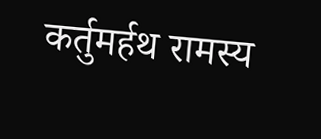कर्तुमर्हथ रामस्य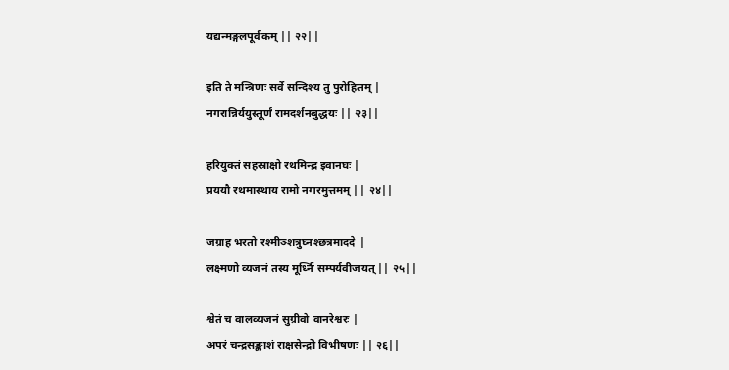यद्यन्मङ्गलपूर्वकम् || २२||

इति ते मन्त्रिणः सर्वे सन्दिश्य तु पुरोहितम् |
नगरान्निर्ययुस्तूर्णं रामदर्शनबुद्धयः || २३||

हरियुक्तं सहस्राक्षो रथमिन्द्र इवानघः |
प्रययौ रथमास्थाय रामो नगरमुत्तमम् || २४||

जग्राह भरतो रश्मीञ्शत्रुघ्नश्छत्रमाददे |
लक्ष्मणो व्यजनं तस्य मूर्ध्नि सम्पर्यवीजयत् || २५||

श्वेतं च वालव्यजनं सुग्रीवो वानरेश्वरः |
अपरं चन्द्रसङ्काशं राक्षसेन्द्रो विभीषणः || २६||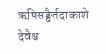ऋषिसङ्घैर्तदाकाशे देवैश्च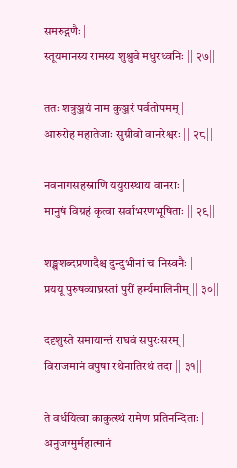समरुद्गणैः |
स्तूयमानस्य रामस्य शुश्रुवे मधुरध्वनिः || २७||

ततः शत्रुञ्जयं नाम कुञ्जरं पर्वतोपमम् |
आरुरोह महातेजाः सुग्रीवो वानरेश्वरः || २८||

नवनागसहस्राणि ययुरास्थाय वानराः |
मानुषं विग्रहं कृत्वा सर्वाभरणभूषिताः || २९||

शङ्खशब्दप्रणादैश्च दुन्दुभीनां च निस्वनैः |
प्रययू पुरुषव्याघ्रस्तां पुरीं हर्म्यमालिनीम् || ३०||

ददृशुस्ते समायान्तं राघवं सपुरःसरम् |
विराजमानं वपुषा रथेनातिरथं तदा || ३१||

ते वर्धयित्वा काकुत्स्थं रामेण प्रतिनन्दिताः |
अनुजग्मुर्महात्मानं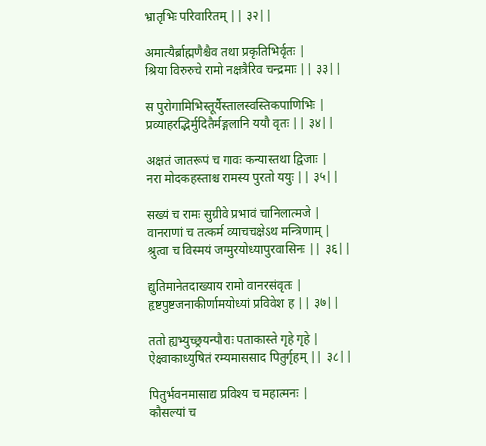भ्रातृभिः परिवारितम् || ३२||

अमात्यैर्ब्राह्मणैश्चैव तथा प्रकृतिभिर्वृतः |
श्रिया विरुरुचे रामो नक्षत्रैरिव चन्द्रमाः || ३३||

स पुरोगामिभिस्तूर्यैस्तालस्वस्तिकपाणिभिः |
प्रव्याहरद्भिर्मुदितैर्मङ्गलानि ययौ वृतः || ३४||

अक्षतं जातरूपं च गावः कन्यास्तथा द्विजाः |
नरा मोदकहस्ताश्च रामस्य पुरतो ययुः || ३५||

सख्यं च रामः सुग्रीवे प्रभावं चानिलात्मजे |
वानराणां च तत्कर्म व्याचचक्षेऽथ मन्त्रिणाम् |
श्रुत्वा च विस्मयं जग्मुरयोध्यापुरवासिनः || ३६||

द्युतिमानेतदाख्याय रामो वानरसंवृतः |
हृष्टपुष्टजनाकीर्णामयोध्यां प्रविवेश ह || ३७||

ततो ह्यभ्युच्छ्रयन्पौराः पताकास्ते गृहे गृहे |
ऐक्ष्वाकाध्युषितं रम्यमाससाद पितुर्गृहम् || ३८||

पितुर्भवनमासाद्य प्रविश्य च महात्मनः |
कौसल्यां च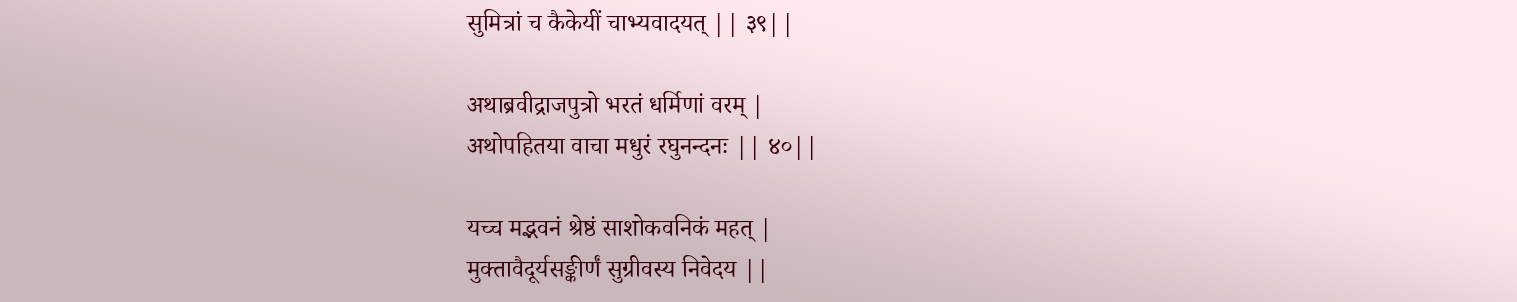सुमित्रां च कैकेयीं चाभ्यवादयत् || ३९||

अथाब्रवीद्राजपुत्रो भरतं धर्मिणां वरम् |
अथोपहितया वाचा मधुरं रघुनन्दनः || ४०||

यच्च मद्भवनं श्रेष्ठं साशोकवनिकं महत् |
मुक्तावैदूर्यसङ्कीर्णं सुग्रीवस्य निवेदय ||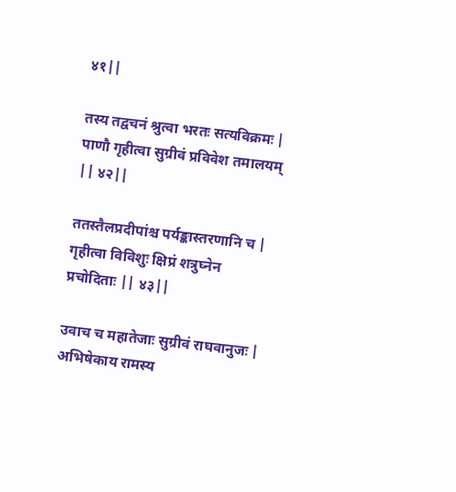४१||

तस्य तद्वचनं श्रुत्वा भरतः सत्यविक्रमः |
पाणौ गृहीत्वा सुग्रीवं प्रविवेश तमालयम् || ४२||

ततस्तैलप्रदीपांश्च पर्यङ्कास्तरणानि च |
गृहीत्वा विविशुः क्षिप्रं शत्रुघ्नेन प्रचोदिताः || ४३||

उवाच च महातेजाः सुग्रीवं राघवानुजः |
अभिषेकाय रामस्य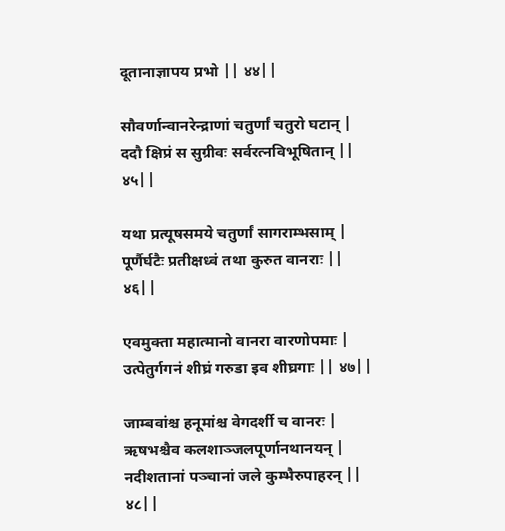दूतानाज्ञापय प्रभो || ४४||

सौवर्णान्वानरेन्द्राणां चतुर्णां चतुरो घटान् |
ददौ क्षिप्रं स सुग्रीवः सर्वरत्नविभूषितान् || ४५||

यथा प्रत्यूषसमये चतुर्णां सागराम्भसाम् |
पूर्णैर्घटैः प्रतीक्षध्वं तथा कुरुत वानराः || ४६||

एवमुक्ता महात्मानो वानरा वारणोपमाः |
उत्पेतुर्गगनं शीघ्रं गरुडा इव शीघ्रगाः || ४७||

जाम्बवांश्च हनूमांश्च वेगदर्शी च वानरः |
ऋषभश्चैव कलशाञ्जलपूर्णानथानयन् |
नदीशतानां पञ्चानां जले कुम्भैरुपाहरन् || ४८||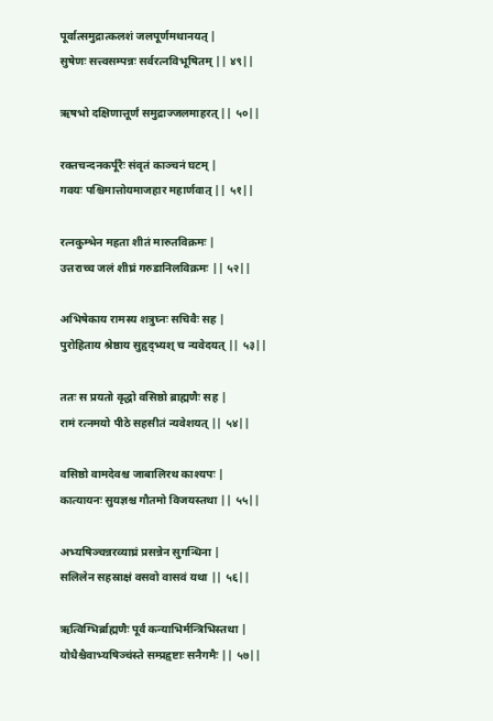पूर्वात्समुद्रात्कलशं जलपूर्णमथानयत् |
सुषेणः सत्त्वसम्पन्नः सर्वरत्नविभूषितम् || ४९||

ऋषभो दक्षिणात्तूर्णं समुद्राज्जलमाहरत् || ५०||

रक्तचन्दनकर्पूरैः संवृतं काञ्चनं घटम् |
गवयः पश्चिमात्तोयमाजहार महार्णवात् || ५१||

रत्नकुम्भेन महता शीतं मारुतविक्रमः |
उत्तराच्च जलं शीघ्रं गरुडानिलविक्रमः || ५२||

अभिषेकाय रामस्य शत्रुघ्नः सचिवैः सह |
पुरोहिताय श्रेष्ठाय सुहृद्भ्यश् च न्यवेदयत् || ५३||

ततः स प्रयतो वृद्धो वसिष्ठो ब्राह्मणैः सह |
रामं रत्नमयो पीठे सहसीतं न्यवेशयत् || ५४||

वसिष्ठो वामदेवश्च जाबालिरथ काश्यपः |
कात्यायनः सुयज्ञश्च गौतमो विजयस्तथा || ५५||

अभ्यषिञ्चन्नरव्याघ्रं प्रसन्नेन सुगन्धिना |
सलिलेन सहस्राक्षं वसवो वासवं यथा || ५६||

ऋत्विग्भिर्ब्राह्मणैः पूर्वं कन्याभिर्मन्त्रिभिस्तथा |
योधैश्चैवाभ्यषिञ्चंस्ते सम्प्रहृष्टाः सनैगमैः || ५७||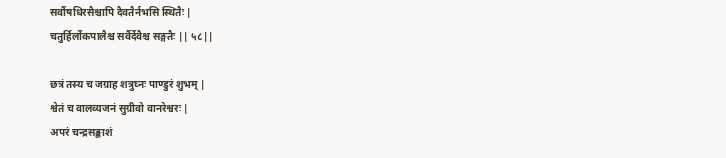सर्वौषधिरसैश्चापि दैवतैर्नभसि स्थितैः |
चतुर्हिर्लोकपालैश्च सर्वैर्देवैश्च सङ्गतैः || ५८||

छत्रं तस्य च जग्राह शत्रुघ्नः पाण्डुरं शुभम् |
श्वेतं च वालव्यजनं सुग्रीवो वानरेश्वरः |
अपरं चन्द्रसङ्काशं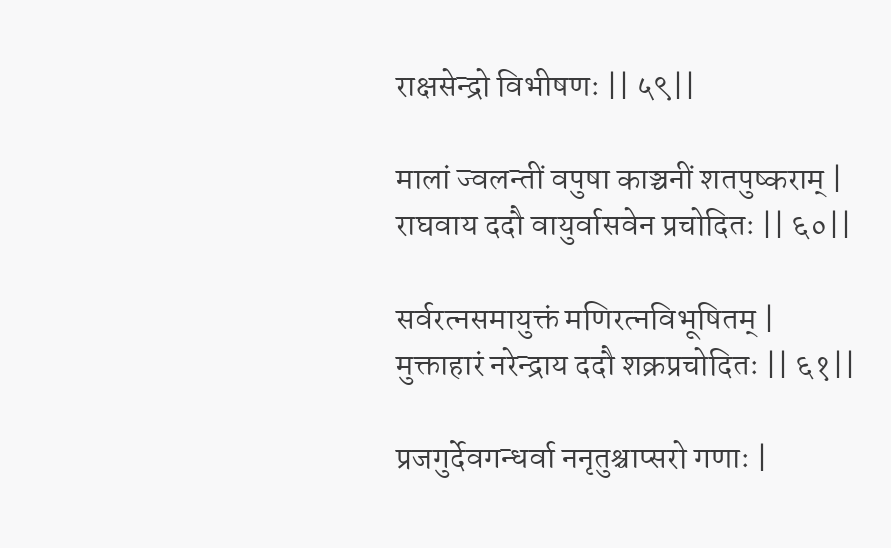राक्षसेन्द्रो विभीषणः || ५९||

मालां ज्वलन्तीं वपुषा काञ्चनीं शतपुष्कराम् |
राघवाय ददौ वायुर्वासवेन प्रचोदितः || ६०||

सर्वरत्नसमायुक्तं मणिरत्नविभूषितम् |
मुक्ताहारं नरेन्द्राय ददौ शक्रप्रचोदितः || ६१||

प्रजगुर्देवगन्धर्वा ननृतुश्चाप्सरो गणाः |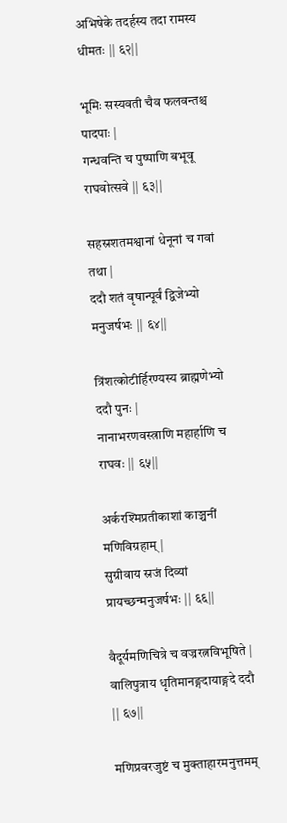अभिषेके तदर्हस्य तदा रामस्य धीमतः || ६२||

भूमिः सस्यवती चैव फलवन्तश्च पादपाः |
गन्धवन्ति च पुष्पाणि बभूवू राघवोत्सवे || ६३||

सहस्रशतमश्वानां धेनूनां च गवां तथा |
ददौ शतं वृषान्पूर्वं द्विजेभ्यो मनुजर्षभः || ६४||

त्रिंशत्कोटीर्हिरण्यस्य ब्राह्मणेभ्यो ददौ पुनः |
नानाभरणवस्त्राणि महार्हाणि च राघवः || ६५||

अर्करश्मिप्रतीकाशां काञ्चनीं मणिविग्रहाम् |
सुग्रीवाय स्रजं दिव्यां प्रायच्छन्मनुजर्षभः || ६६||

वैदूर्यमणिचित्रे च वज्ररत्नविभूषिते |
वालिपुत्राय धृतिमानङ्गदायाङ्गदे ददौ || ६७||

मणिप्रवरजुष्टं च मुक्ताहारमनुत्तमम्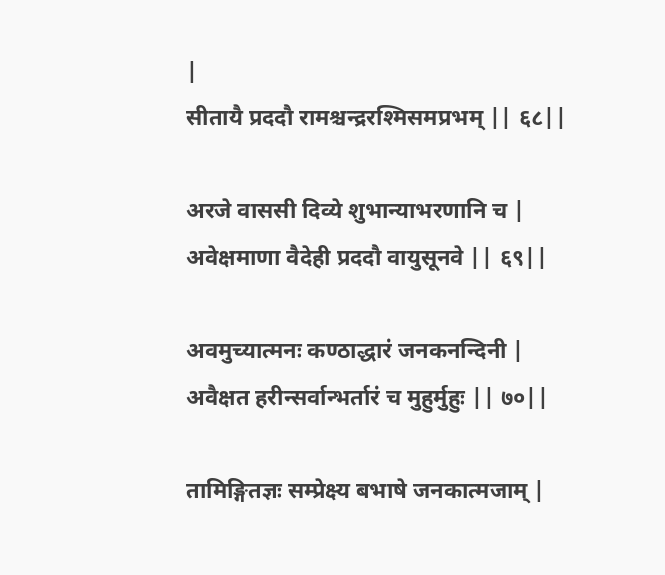|
सीतायै प्रददौ रामश्चन्द्ररश्मिसमप्रभम् || ६८||

अरजे वाससी दिव्ये शुभान्याभरणानि च |
अवेक्षमाणा वैदेही प्रददौ वायुसूनवे || ६९||

अवमुच्यात्मनः कण्ठाद्धारं जनकनन्दिनी |
अवैक्षत हरीन्सर्वान्भर्तारं च मुहुर्मुहुः || ७०||

तामिङ्गितज्ञः सम्प्रेक्ष्य बभाषे जनकात्मजाम् |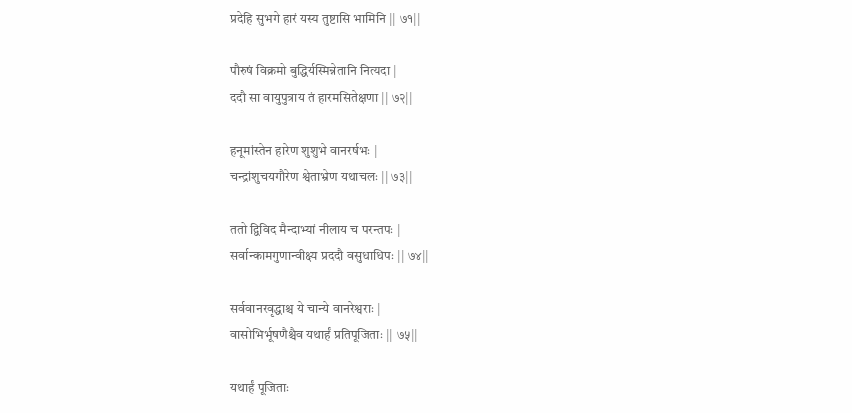प्रदेहि सुभगे हारं यस्य तुष्टासि भामिनि || ७१||

पौरुषं विक्रमो बुद्धिर्यस्मिन्नेतानि नित्यदा |
ददौ सा वायुपुत्राय तं हारमसितेक्षणा || ७२||

हनूमांस्तेन हारेण शुशुभे वानरर्षभः |
चन्द्रांशुचयगौरेण श्वेताभ्रेण यथाचलः || ७३||

ततो द्विविद मैन्दाभ्यां नीलाय च परन्तपः |
सर्वान्कामगुणान्वीक्ष्य प्रददौ वसुधाधिपः || ७४||

सर्ववानरवृद्धाश्च ये चान्ये वानरेश्वराः |
वासोभिर्भूषणैश्चैव यथार्हं प्रतिपूजिताः || ७५||

यथार्हं पूजिताः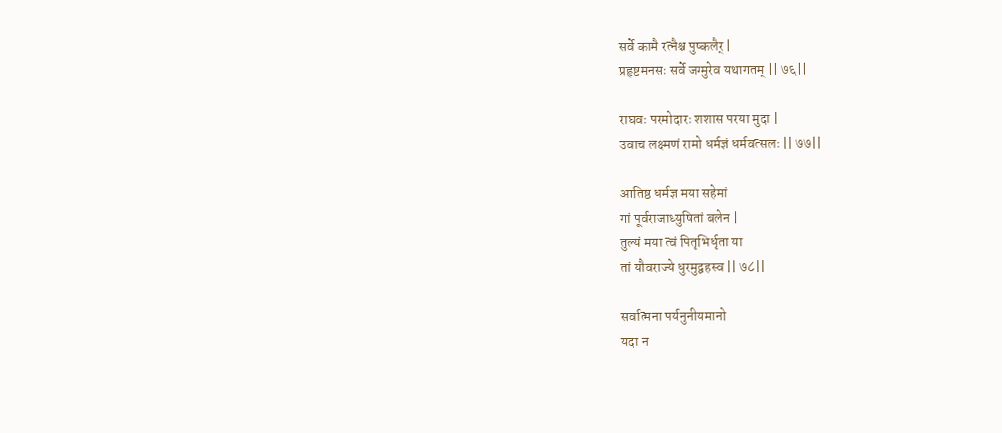सर्वे कामै रत्नैश्च पुष्कलैर् |
प्रहृष्टमनसः सर्वे जग्मुरेव यथागतम् || ७६||

राघवः परमोदारः शशास परया मुदा |
उवाच लक्ष्मणं रामो धर्मज्ञं धर्मवत्सलः || ७७||

आतिष्ठ धर्मज्ञ मया सहेमां
गां पूर्वराजाध्युषितां बलेन |
तुल्यं मया त्वं पितृभिर्धृता या
तां यौवराज्ये धुरमुद्वहस्व || ७८||

सर्वात्मना पर्यनुनीयमानो
यदा न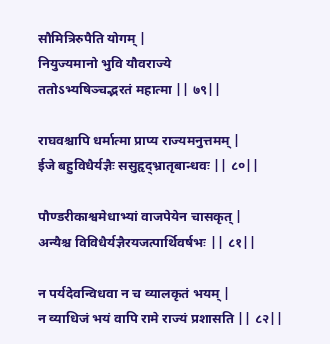सौमित्रिरुपैति योगम् |
नियुज्यमानो भुवि यौवराज्ये
ततोऽभ्यषिञ्चद्भरतं महात्मा || ७९||

राघवश्चापि धर्मात्मा प्राप्य राज्यमनुत्तमम् |
ईजे बहुविधैर्यज्ञैः ससुहृद्भ्रातृबान्धवः || ८०||

पौण्डरीकाश्वमेधाभ्यां वाजपेयेन चासकृत् |
अन्यैश्च विविधैर्यज्ञैरयजत्पार्थिवर्षभः || ८१||

न पर्यदेवन्विधवा न च व्यालकृतं भयम् |
न व्याधिजं भयं वापि रामे राज्यं प्रशासति || ८२||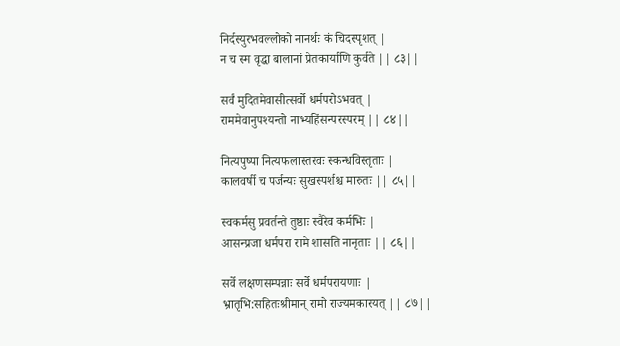निर्दस्युरभवल्लोको नानर्थः कं चिदस्पृशत् |
न च स्म वृद्धा बालानां प्रेतकार्याणि कुर्वते || ८३||

सर्वं मुदितमेवासीत्सर्वो धर्मपरोऽभवत् |
राममेवानुपश्यन्तो नाभ्यहिंसन्परस्परम् || ८४||

नित्यपुष्पा नित्यफलास्तरवः स्कन्धविस्तृताः |
कालवर्षी च पर्जन्यः सुखस्पर्शश्च मारुतः || ८५||

स्वकर्मसु प्रवर्तन्ते तुष्ठाः स्वैरेव कर्मभिः |
आसन्प्रजा धर्मपरा रामे शासति नानृताः || ८६||

सर्वे लक्षणसम्पन्नाः सर्वे धर्मपरायणाः |
भ्रातृभि:सहितःश्रीमान् रामो राज्यमकारयत् || ८७||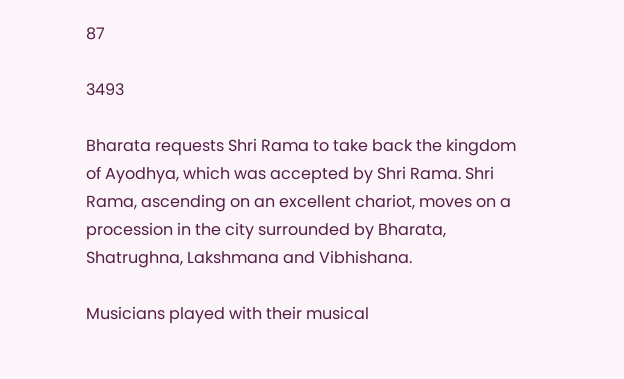87

3493

Bharata requests Shri Rama to take back the kingdom of Ayodhya, which was accepted by Shri Rama. Shri Rama, ascending on an excellent chariot, moves on a procession in the city surrounded by Bharata, Shatrughna, Lakshmana and Vibhishana.

Musicians played with their musical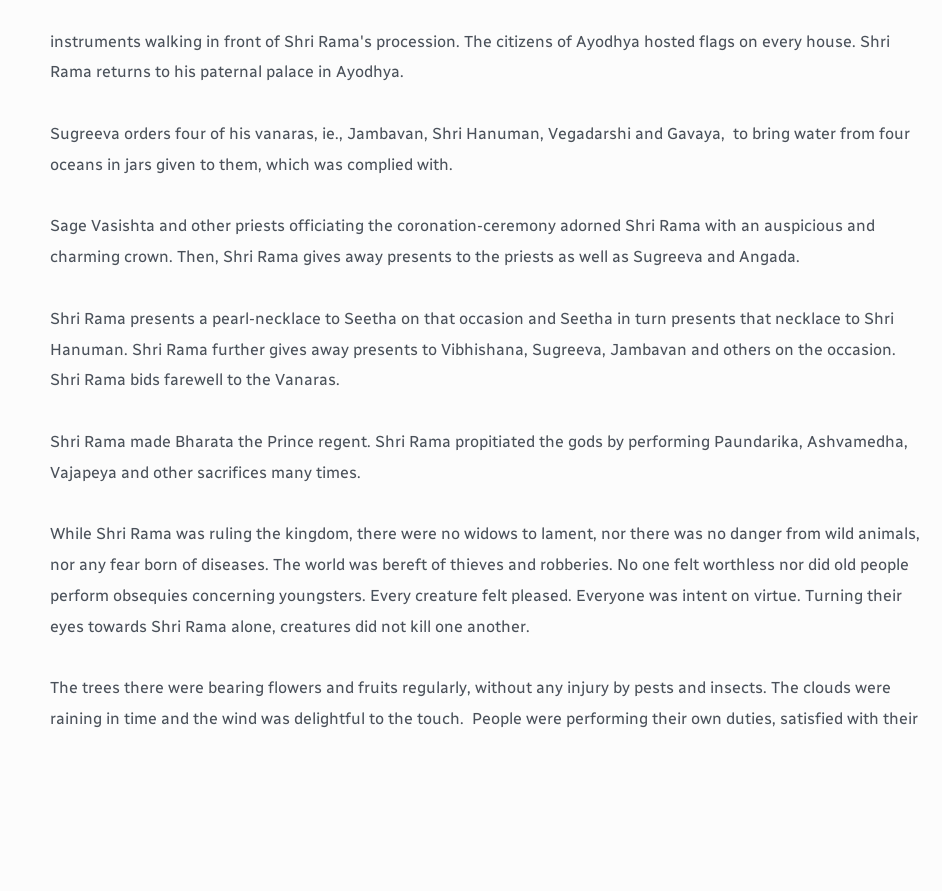instruments walking in front of Shri Rama's procession. The citizens of Ayodhya hosted flags on every house. Shri Rama returns to his paternal palace in Ayodhya.

Sugreeva orders four of his vanaras, ie., Jambavan, Shri Hanuman, Vegadarshi and Gavaya,  to bring water from four oceans in jars given to them, which was complied with.

Sage Vasishta and other priests officiating the coronation-ceremony adorned Shri Rama with an auspicious and charming crown. Then, Shri Rama gives away presents to the priests as well as Sugreeva and Angada.

Shri Rama presents a pearl-necklace to Seetha on that occasion and Seetha in turn presents that necklace to Shri Hanuman. Shri Rama further gives away presents to Vibhishana, Sugreeva, Jambavan and others on the occasion. Shri Rama bids farewell to the Vanaras.

Shri Rama made Bharata the Prince regent. Shri Rama propitiated the gods by performing Paundarika, Ashvamedha, Vajapeya and other sacrifices many times.

While Shri Rama was ruling the kingdom, there were no widows to lament, nor there was no danger from wild animals, nor any fear born of diseases. The world was bereft of thieves and robberies. No one felt worthless nor did old people perform obsequies concerning youngsters. Every creature felt pleased. Everyone was intent on virtue. Turning their eyes towards Shri Rama alone, creatures did not kill one another.

The trees there were bearing flowers and fruits regularly, without any injury by pests and insects. The clouds were raining in time and the wind was delightful to the touch.  People were performing their own duties, satisfied with their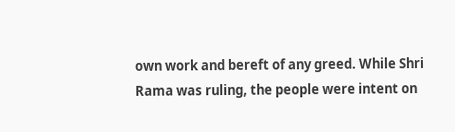own work and bereft of any greed. While Shri Rama was ruling, the people were intent on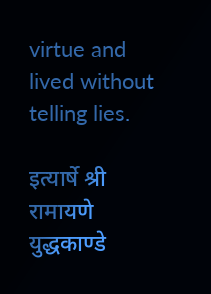virtue and lived without telling lies.

इत्यार्षे श्री रामायणे युद्धकाण्डे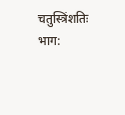चतुस्त्रिंशतिः भाग: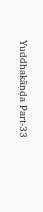Yuddhakāṇḍa Part-33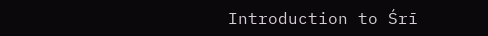Introduction to Śrī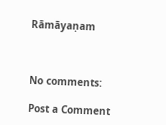Rāmāyaṇam



No comments:

Post a Comment